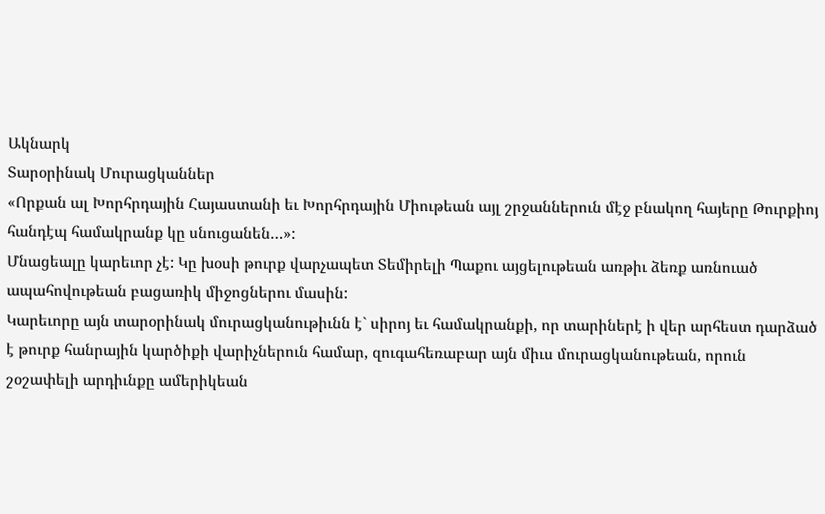Ակնարկ
Տարօրինակ Մուրացկաններ
«Որքան ալ Խորհրդային Հայաստանի եւ Խորհրդային Միութեան այլ շրջաններուն մէջ բնակող հայերը Թուրքիոյ հանդէպ համակրանք կը սնուցանեն…»:
Մնացեալը կարեւոր չէ: Կը խօսի թուրք վարչապետ Տեմիրելի Պաքու այցելութեան առթիւ ձեռք առնուած ապահովութեան բացառիկ միջոցներու մասին:
Կարեւորը այն տարօրինակ մուրացկանութիւնն է` սիրոյ եւ համակրանքի, որ տարիներէ ի վեր արհեստ դարձած է թուրք հանրային կարծիքի վարիչներուն համար, զուգահեռաբար այն միւս մուրացկանութեան, որուն շօշափելի արդիւնքը ամերիկեան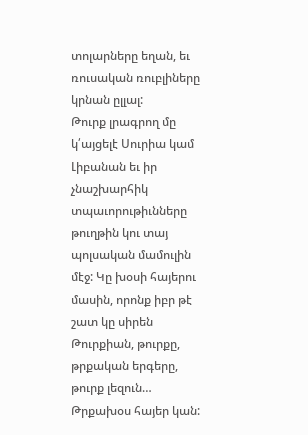տոլարները եղան, եւ ռուսական ռուբլիները կրնան ըլլալ:
Թուրք լրագրող մը կ՛այցելէ Սուրիա կամ Լիբանան եւ իր չնաշխարհիկ տպաւորութիւնները թուղթին կու տայ պոլսական մամուլին մէջ: Կը խօսի հայերու մասին, որոնք իբր թէ շատ կը սիրեն Թուրքիան, թուրքը, թրքական երգերը, թուրք լեզուն…
Թրքախօս հայեր կան: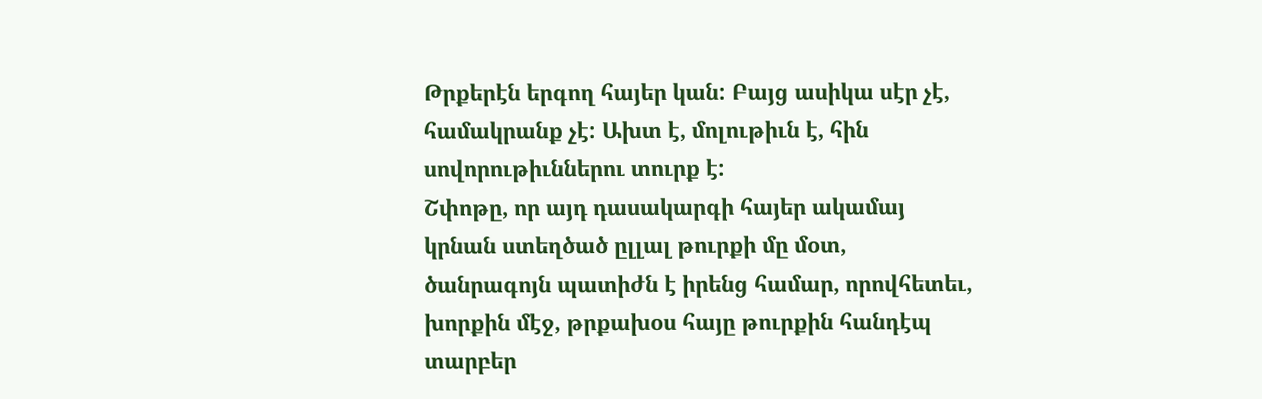Թրքերէն երգող հայեր կան: Բայց ասիկա սէր չէ, համակրանք չէ: Ախտ է, մոլութիւն է, հին սովորութիւններու տուրք է:
Շփոթը, որ այդ դասակարգի հայեր ակամայ կրնան ստեղծած ըլլալ թուրքի մը մօտ, ծանրագոյն պատիժն է իրենց համար, որովհետեւ, խորքին մէջ, թրքախօս հայը թուրքին հանդէպ տարբեր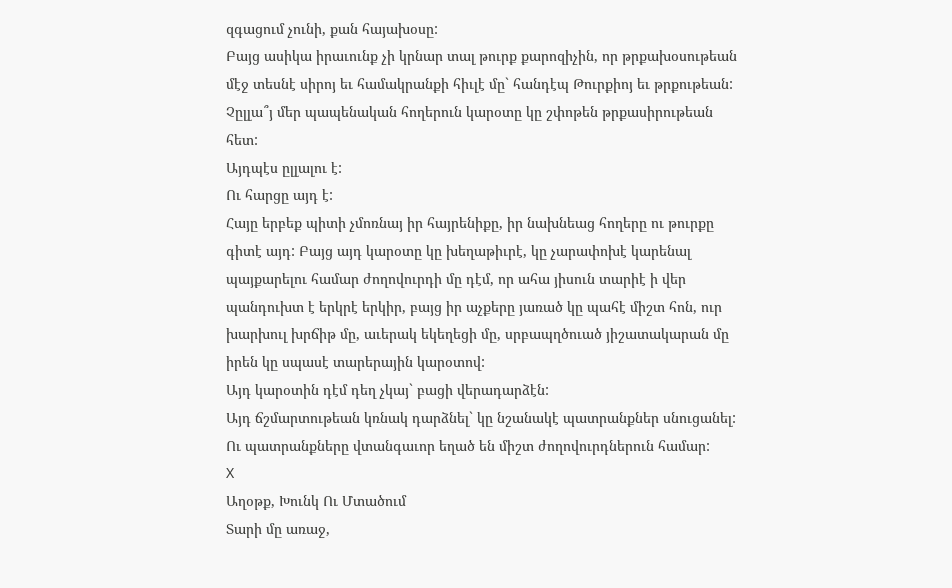զգացում չունի, քան հայախօսը:
Բայց ասիկա իրաւունք չի կրնար տալ թուրք քարոզիչին, որ թրքախօսութեան մէջ տեսնէ սիրոյ եւ համակրանքի հիւլէ մը` հանդէպ Թուրքիոյ եւ թրքութեան:
Չըլլա՞յ մեր պապենական հողերուն կարօտը կը շփոթեն թրքասիրութեան հետ:
Այդպէս ըլլալու է:
Ու հարցը այդ է:
Հայը երբեք պիտի չմոռնայ իր հայրենիքը, իր նախնեաց հողերը ու թուրքը գիտէ այդ: Բայց այդ կարօտը կը խեղաթիւրէ, կը չարափոխէ կարենալ պայքարելու համար ժողովուրդի մը դէմ, որ ահա յիսուն տարիէ ի վեր պանդուխտ է երկրէ երկիր, բայց իր աչքերը յառած կը պահէ միշտ հոն, ուր խարխուլ խրճիթ մը, աւերակ եկեղեցի մը, սրբապղծուած յիշատակարան մը իրեն կը սպասէ տարերային կարօտով:
Այդ կարօտին դէմ դեղ չկայ` բացի վերադարձէն:
Այդ ճշմարտութեան կռնակ դարձնել` կը նշանակէ պատրանքներ սնուցանել:
Ու պատրանքները վտանգաւոր եղած են միշտ ժողովուրդներուն համար:
X
Աղօթք, Խունկ Ու Մտածում
Տարի մը առաջ,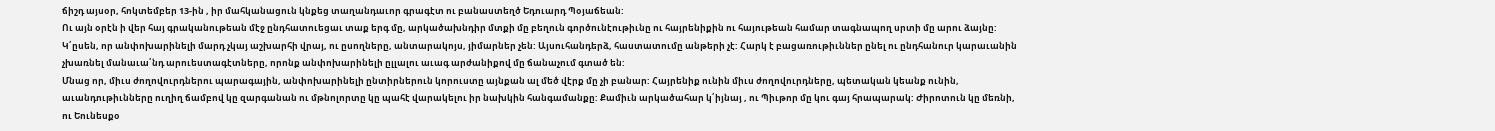ճիշդ այսօր, հոկտեմբեր 13-ին , իր մահկանացուն կնքեց տաղանդաւոր գրագէտ ու բանաստեղծ Եդուարդ Պօյաճեան:
Ու այն օրէն ի վեր հայ գրականութեան մէջ ընդհատուեցաւ տաք երգ մը, արկածախնդիր մտքի մը բեղուն գործունէութիւնը ու հայրենիքին ու հայութեան համար տագնապող սրտի մը արու ձայնը:
Կ՛ըսեն, որ անփոխարինելի մարդ չկայ աշխարհի վրայ, ու ըսողները, անտարակոյս, յիմարներ չեն: Այսուհանդերձ, հաստատումը անթերի չէ: Հարկ է բացառութիւններ ընել ու ընդհանուր կարաւանին չխառնել մանաւա՛նդ արուեստագէտները, որոնք անփոխարինելի ըլլալու աւագ արժանիքով մը ճանաչում գտած են:
Մնաց որ, միւս ժողովուրդներու պարագային, անփոխարինելի ընտիրներուն կորուստը այնքան ալ մեծ վէրք մը չի բանար: Հայրենիք ունին միւս ժողովուրդները, պետական կեանք ունին, աւանդութիւնները ուղիղ ճամբով կը զարգանան ու մթնոլորտը կը պահէ վարակելու իր նախկին հանգամանքը: Քամիւն արկածահար կ՛իյնայ , ու Պիւթոր մը կու գայ հրապարակ: Ժիրոտուն կը մեռնի, ու Եունեսքօ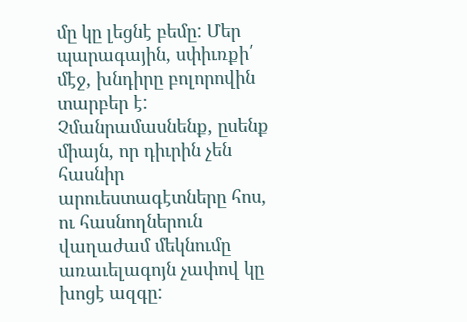մը կը լեցնէ բեմը: Մեր պարագային, սփիւռքի՛ մէջ, խնդիրը բոլորովին տարբեր է: Չմանրամասնենք, ըսենք միայն, որ դիւրին չեն հասնիր արուեստագէտները հոս, ու հասնողներուն վաղաժամ մեկնումը առաւելագոյն չափով կը խոցէ ազգը: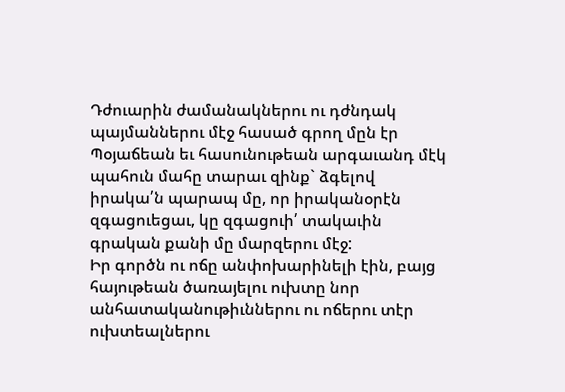Դժուարին ժամանակներու ու դժնդակ պայմաններու մէջ հասած գրող մըն էր Պօյաճեան եւ հասունութեան արգաւանդ մէկ պահուն մահը տարաւ զինք` ձգելով իրակա՛ն պարապ մը, որ իրականօրէն զգացուեցաւ, կը զգացուի՛ տակաւին գրական քանի մը մարզերու մէջ:
Իր գործն ու ոճը անփոխարինելի էին, բայց հայութեան ծառայելու ուխտը նոր անհատականութիւններու ու ոճերու տէր ուխտեալներու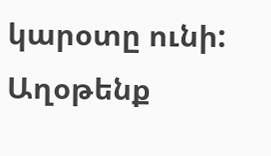կարօտը ունի: Աղօթենք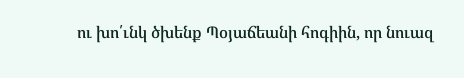ու խո՛ւնկ ծխենք Պօյաճեանի հոգիին, որ նուազ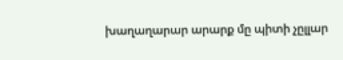խաղաղարար արարք մը պիտի չըլլար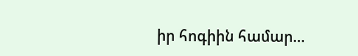իր հոգիին համար…